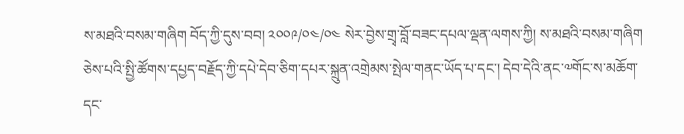ས་མཐའི་བསམ་གཞིག བོད་ཀྱི་དུས་བབ། ༢༠༠༩/༠༤/༠༤ སེར་བྱེས་གྲྭ་བློ་བཟང་དཔལ་ལྡན་ལགས་ཀྱི། ས་མཐའི་བསམ་གཞིག ཅེས་པའི་སྤྱི་ཚོགས་དཔྱད་བརྗོད་ཀྱི་དཔེ་དེབ་ཅིག་དཔར་སྐྲུན་འགྲེམས་སྤེལ་གནང་ཡོད་པ་དང་། དེབ་དེའི་ནང་༧གོང་ས་མཆོག་དང་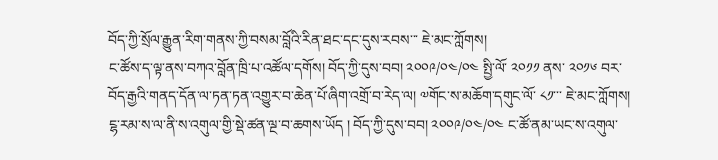བོད་ཀྱི་སྲོལ་རྒྱུན་རིག་གནས་ཀྱི་བསམ་བློའི་རིན་ཐང་དང་དུས་རབས་་་ ཇེ་མང་ཀློགས།
ང་ཚོས་ད་ལྟ་ནས་བཀའ་བློན་ཁྲི་པ་འཚོལ་དགོས། བོད་ཀྱི་དུས་བབ། ༢༠༠༩/༠༤/༠༤ སྤྱི་ལོ་ ༢༠༡༡ ནས་ ༢༠༡༦ བར་བོད་རྒྱའི་གནད་དོན་ལ་ཏན་ཏན་འགྱུར་བ་ཆེན་པོ་ཞིག་འགྲོ་བ་རེད་ལ། ༧གོང་ས་མཆོག་དགུང་ལོ་ ༨༡་་་ ཇེ་མང་ཀློགས།
ངྷ་རམ་ས་ལ་ནི་ས་འགུལ་གྱི་སྡེ་ཚན་ལྔ་བ་ཆགས་ཡོད ། བོད་ཀྱི་དུས་བབ། ༢༠༠༩/༠༤/༠༤ ང་ཚོ་ནམ་ཡང་ས་འགུལ་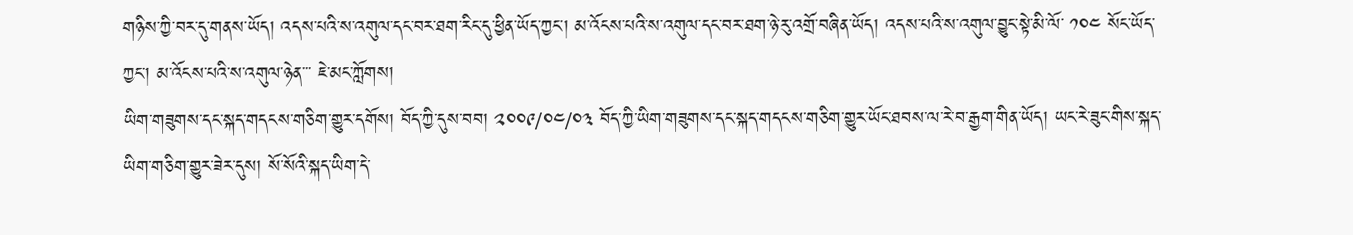གཉིས་ཀྱི་བར་དུ་གནས་ཡོད། འདས་པའི་ས་འགུལ་དང་བར་ཐག་རིང་དུ་ཕྱིན་ཡོད་ཀྱང་། མ་འོངས་པའི་ས་འགུལ་དང་བར་ཐག་ཉེ་རུ་འགྲོ་བཞིན་ཡོད། འདས་པའི་ས་འགུལ་བྱུང་སྟེ་མི་ལོ་ ༡༠༤ སོང་ཡོད་ཀྱང་། མ་འོངས་པའི་ས་འགུལ་ཉེན་་་ ཇེ་མང་ཀློགས།
ཡིག་གཟུགས་དང་སྐད་གདངས་གཅིག་གྱུར་དགོས། བོད་ཀྱི་དུས་བབ། ༢༠༠༩/༠༤/༠༣ བོད་ཀྱི་ཡིག་གཟུགས་དང་སྐད་གདངས་གཅིག་གྱུར་ཡོང་ཐབས་ལ་རེ་བ་རྒྱག་གིན་ཡོད། ཡང་རེ་ཟུང་གིས་སྐད་ཡིག་གཅིག་གྱུར་ཟེར་དུས། སོ་སོའི་སྐད་ཡིག་དེ་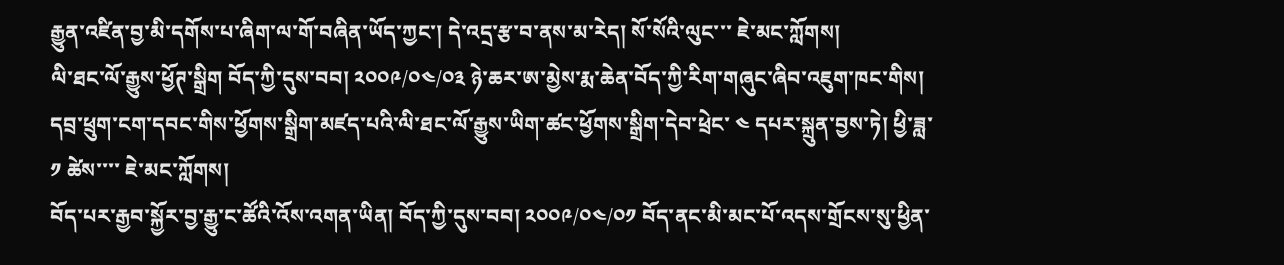རྒྱུན་འཛིན་བྱ་མི་དགོས་པ་ཞིག་ལ་གོ་བཞིན་ཡོད་ཀྱང་། དེ་འདྲ་རྩ་བ་ནས་མ་རེད། སོ་སོའི་ལུང་་་ ཇེ་མང་ཀློགས།
ལི་ཐང་ལོ་རྒྱུས་ཕྱོཊ་སྒྲིག བོད་ཀྱི་དུས་བབ། ༢༠༠༩/༠༤/༠༣ ཉེ་ཆར་ཨ་མྱེས་རྨ་ཆེན་བོད་ཀྱི་རིག་གཞུང་ཞིབ་འཇུག་ཁང་གིས། དབྲ་ཕྲུག་ངག་དབང་གིས་ཕྱོགས་སྒྲིག་མཛད་པའི་ལི་ཐང་ལོ་རྒྱུས་ཡིག་ཚང་ཕྱོགས་སྒྲིག་དེབ་ཕྲེང་ ༤ དཔར་སྐྲུན་བྱས་ཏེ། ཕྱི་ཟླ་ ༡ ཚེས་་་་ ཇེ་མང་ཀློགས།
བོད་པར་རྒྱབ་སྐྱོར་བྱ་རྒྱུ་ང་ཚོའི་འོས་འགན་ཡིན། བོད་ཀྱི་དུས་བབ། ༢༠༠༩/༠༤/༠༡ བོད་ནང་མི་མང་པོ་འདས་གྲོངས་སུ་ཕྱིན་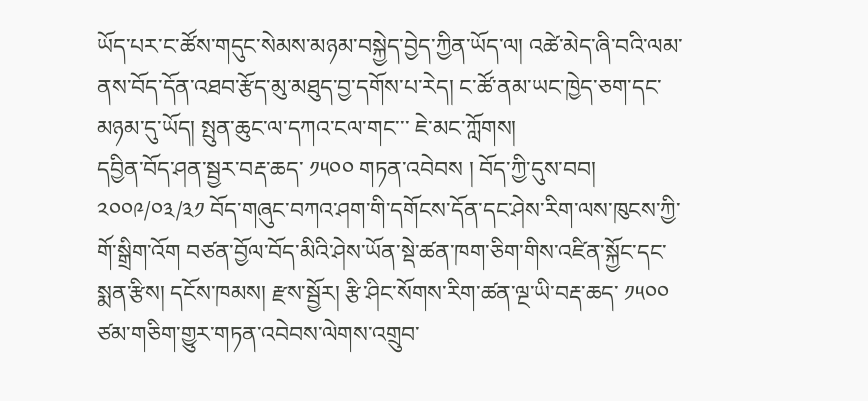ཡོད་པར་ང་ཚོས་གདུང་སེམས་མཉམ་བསྐྱེད་བྱེད་ཀྱིན་ཡོད་ལ། འཚེ་མེད་ཞི་བའི་ལམ་ནས་བོད་དོན་འཐབ་རྩོད་མུ་མཐུད་བྱ་དགོས་པ་རེད། ང་ཚོ་ནམ་ཡང་ཁྱེད་ཅག་དང་མཉམ་དུ་ཡོད། སྤུན་ཆུང་ལ་དཀའ་ངལ་གང་་་ ཇེ་མང་ཀློགས།
དབྱིན་བོད་ཤན་སྦྱར་བརྡ་ཆད་ ༡༥༠༠ གཏན་འབེབས ། བོད་ཀྱི་དུས་བབ། ༢༠༠༩/༠༣/༣༡ བོད་གཞུང་བཀའ་ཤག་གི་དགོངས་དོན་དང་ཤེས་རིག་ལས་ཁུངས་ཀྱི་གོ་སྒྲིག་འོག བཙན་བྱོལ་བོད་མིའི་ཤེས་ཡོན་སྡེ་ཚན་ཁག་ཅིག་གིས་འཛིན་སྐྱོང་དང་སྨན་རྩིས། དངོས་ཁམས། རྫས་སྦྱོར། རྩི་ཤིང་སོགས་རིག་ཚན་ལྔ་ཡི་བརྡ་ཆད་ ༡༥༠༠ ཙམ་གཅིག་གྱུར་གཏན་འབེབས་ལེགས་འགྲུབ་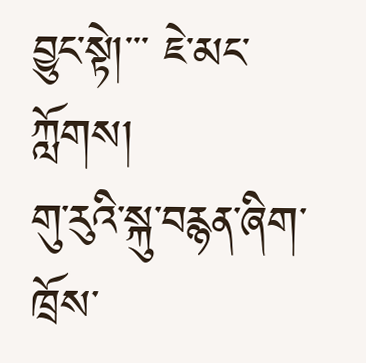བྱུང་སྟེ།་་་ ཇེ་མང་ཀློགས།
གུ་རུའི་སྐུ་བརྙན་ཞིག་ཁྲོས་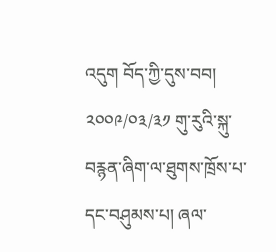འདུག བོད་ཀྱི་དུས་བབ། ༢༠༠༩/༠༣/༣༡ གུ་རུའི་སྐུ་བརྙན་ཞིག་ལ་ཐུགས་ཁྲོས་པ་དང་བཤུམས་པ། ཞལ་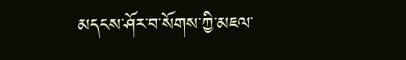མདངས་ཤོར་བ་སོགས་ཀྱི་མཇལ་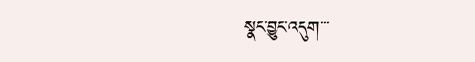སྣང་བྱུང་འདུག་་་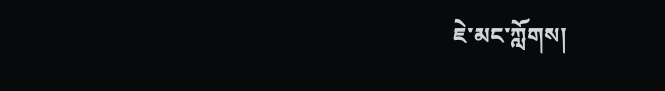ཇེ་མང་ཀློགས།